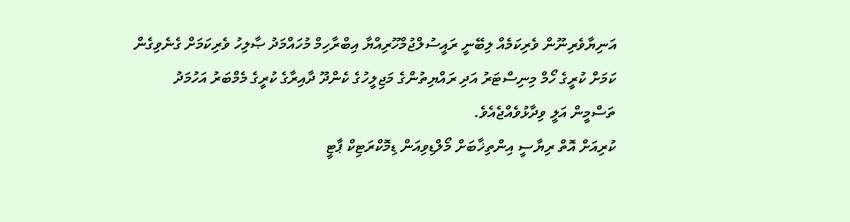އަނިޔާވެރިނޫން ވެރިކަމެއް ލިބޭނީ ރައީސުލްޖުމްހޫރިއްޔާ އިބްރާހިމް މުހައްމަދު ޞާލިހު ވެރިކަމަށް ގެނެވިގެން ކަމަށް ކުރީގެ ހޯމް މިނިސްޓަރު އަދި ރައްޔިތުންގެ މަޖިލީހުގެ ކެންދޫ ދާއިރާގެ ކުރީގެ މެމްބަރު އަހުމަދު ތަސްމީން އަލީ ވިދާޅުވެއްޖެއެވެ.
ކުރިއަށް އޮތް ރިޔާސީ އިންތިޚާބަށް މޯލްޑިވިއަން ޑިމޮކްރަޓިކް ޕާޓީ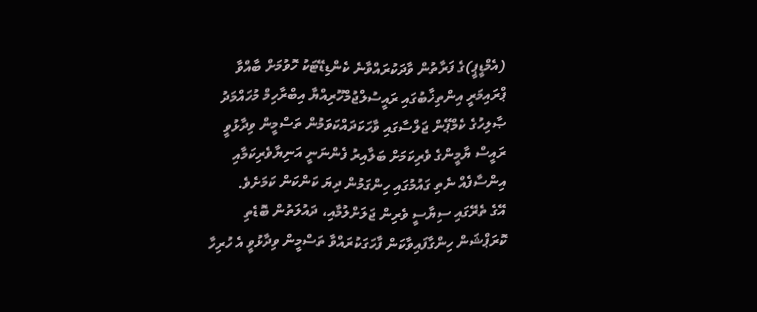(އެމްޑީޕީ)ގެ ފަރާތުން ވާދަކުރައްވާނެ ކެންޑިޑޭޓަކު ހޮވުމަށް ބާއްވާ ޕްރައިމަރީ އިންތިޚާބުގައި ރައީސުލްޖުމްހޫރިއްޔާ އިބްރާހިމް މުހައްމަދު ޞާލިހުގެ ކެމްޕޭން ޖަލްސާގައި ވާހަކަދައްކަވަމުން ތަސްމީން ވިދާޅުވީ ރައީސް ޔާމީންގެ ވެރިކަމަށް ބަލާއިރު ފެންނަނީ އަނިޔާވެރިކަމާއި އިންސާފެއް ނެތި ގައުމުގައި ހިންގަމުން ދިޔަ ކަންކަން ކަމަށެވެ.
އޭގެ ތެރޭގައި ސިޔާސީ ވެރިން ޖަލަށްލުމާއި، ދައުލަތުން ބޮޑެތި ކޮރަޕްޝަން ހިންގާފައިވާކަން ފާހަގަކުރައްވާ ތަސްމީން ވިދާޅުވީ އެ ހުރިހާ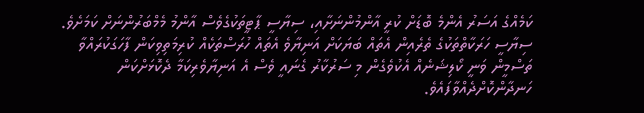ކަމެއްގެ އަސަރު އެންމެ ބޮޑަށް ކުރީ އާންމުންނަށާއި، ސިޔާސީ ޕާޓީތަކުގެވެސް އާންމު މެމްބަރުންނަށް ކަމަށެވެ. ސިޔާސީ ހަރަކާތްތަކުގެ ތެރެއިން އެތައް ބަޔަކަށް އަނިޔާވެ އެތައް ހުރަސްތަކެއް ކުރިމަތިވިކަން ފާހަގަކުރައްވާ ތަސްމީން ވަނީ ކޯލިޝަނެއް އެކުވެގެން މި ސަރުކާރު ގެނައީ ވެސް އެ އަނިޔާވެރިކަމާ ދެކޮޅަށްކަން ހަނދާންކޮށްދެއްވާފައެވެ.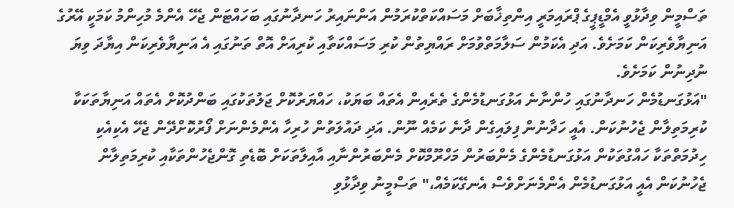ތަސްމީން ވިދާޅުވީ އެމްޑީޕީގެ ޕްރައިމަރީ އިންތިޚާބަށް މަސައްކަތްކުރަމުން އަންނައިރު ހަނދާނުގައި ބަހައްޓަން ޖެހޭ އެންމެ މުހިންމު ކަމަކީ އޭރުގެ އަނިޔާވެރިކަން ކަމަށެވެ. އަދި އެކަމުން ސަލާމަތްވުމަށް ރައްޔިތުން ކުރި މަސައްކަތާއި ކުރިއަށް އޮތް ތަނުގައި އެ އަނިޔާވެރިކަން އިޔާދަ ވިޔަ ނުދިނުން ކަމަށެވެ.
"އަޅުގަނޑުމެން ހަނދާނުގައި ހުންނާނެ އަޅުގަނޑުމެންގެ ތެރެއިން އެތައް ބަޔަކު، ހައްޔަރުކޮށް ޖަލުތަކުގައި ބަންދުކޮށް އެތައް އަނިޔާތަކަކާ ކުރިމަތިލާން ޖެހުނުކަން. އެއީ ހަދާނުން ފިލައިގެން ދާނެ ކަމެއް ނޫން. އަދި ދައުލަތުން ހުރިހާ އެންމެންނަށް ފޯރުކޮށްދޭން ޖެހޭ އެކިއެކި ހިދުމަތްތަކާ ހައްގުތަކުން އަޅުގަނޑުމެންގެ މެންބަރުން މަހްރޫމްކޮށް މެންބަރުންނާއި އާއިލާތަކަށް ބޮޑެތި ގޮންޖެހުންތަކާއި ކުރިމަތިލާން ޖެހުނުކަން އެއީ އަޅުގަނޑުމެން އެންމެނަށްވެސް އެނގޭކަމެއް،" ތަސްމީނު ވިދާޅުވި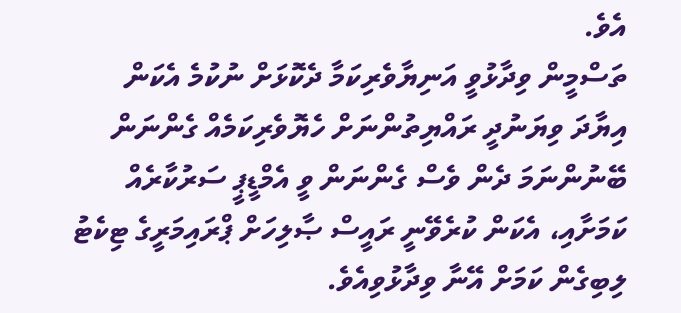އެވެ.
ތަސްމީން ވިދާޅުވީ އަނިޔާވެރިކަމާ ދެކޮޅަށް ނުކުމެ އެކަން އިޔާދަ ވިޔަނުދީ ރައްޔިތުންނަށް ހެޔޮވެރިކަމެއް ގެންނަން ބޭނުންނަމަ ދެން ވެސް ގެންނަން ވީ އެމްޑީޕީ ސަރުކާރެއް ކަމަށާއި، އެކަން ކުރެވޭނީ ރައީސް ޞާލިހަށް ޕްރައިމަރީގެ ޓިކެޓު ލިބިގެން ކަމަށް އޭނާ ވިދާޅުވިއެވެ.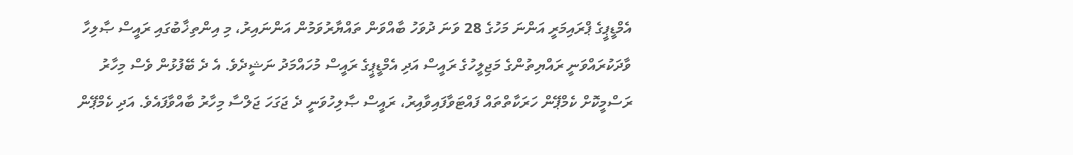އެމްޑީޕީގެ ޕްރައިމަރީ އަންނަ މަހުގެ 28 ވަނަ ދުވަހު ބާއްވަން ތައްޔާރުވަމުން އަންނައިރު، މި އިންތިޚާބުގައި ރައީސް ޞާލިހާ ވާދަކުރައްވަނީ ރައްޔިތުންގެ މަޖިލީހުގެ ރައީސް އަދި އެމްޑީޕީގެ ރައީސް މުހައްމަދު ނަޝީދެވެ. އެ ދެ ބޭފުޅުން ވެސް މިހާރު ރަސްމީކޮށް ކެމްޕޭން ހަރަކާތްތައް ފައްޓަވާފައިވާއިރު، ރައީސް ޞާލިހުވަނީ ދެ ޖަގަހަ ޖަލްސާ މިހާރު ބާއްވާފައެވެ. އަދި ކެމްޕޭން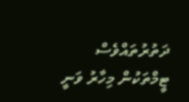ދަތުރުތައްވެސް ޓީމްތަކުން މިހާރު ވަނީ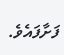ފަށާފައެވެ.